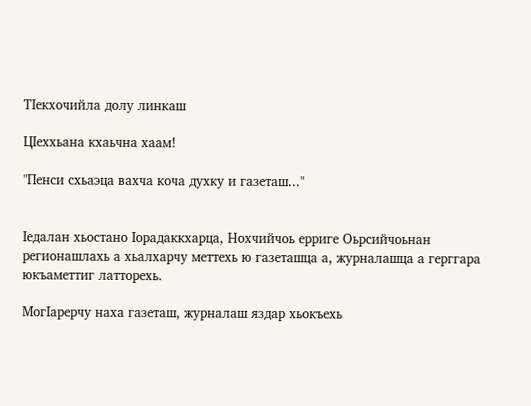ТIекхочийла долу линкаш

ЦIеххьана кхаьчна хаам!

"Пенси схьаэца вахча коча духку и газеташ..."


Iедалан хьостано Iорадаккхарца, Нохчийчоь ерриге Оьрсийчоьнан регионашлахь а хьалхарчу меттехь ю газеташца а, журналашца а герггара юкъаметтиг латторехь.

МогIарерчу наха газеташ, журналаш яздар хьокъехь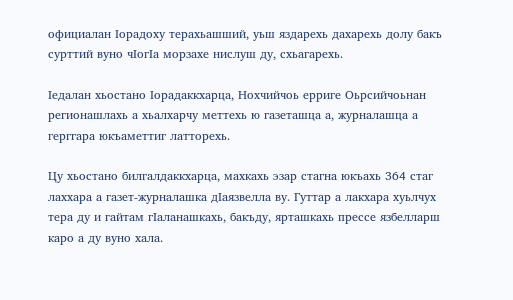официалан Iорадоху терахьашший, уьш яздарехь дахарехь долу бакъ сурттий вуно чIогIа морзахе нислуш ду, схьагарехь.

Iедалан хьостано Iорадаккхарца, Нохчийчоь ерриге Оьрсийчоьнан регионашлахь а хьалхарчу меттехь ю газеташца а, журналашца а герггара юкъаметтиг латторехь.

Цу хьостано билгалдаккхарца, махкахь эзар стагна юкъахь 364 стаг лаххара а газет-журналашка дIаязвелла ву. Гуттар а лакхара хуьлчух тера ду и гайтам гIаланашкахь, бакъду, ярташкахь прессе язбелларш каро а ду вуно хала.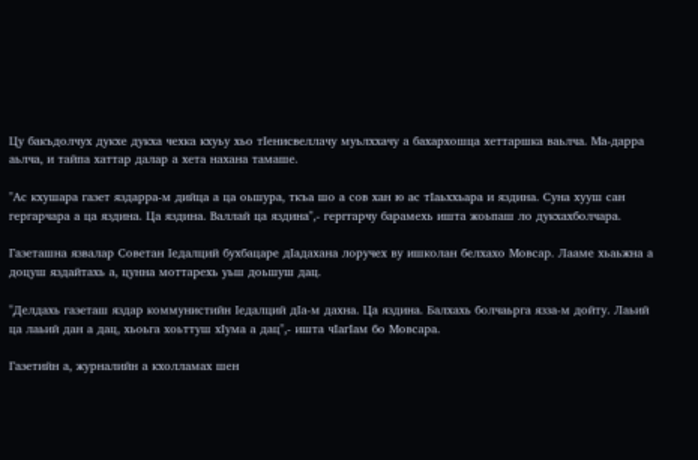Цу бакъдолчух дукхе дукха чехка кхуьу хьо тIенисвеллачу муьлххачу а бахархошца хеттаршка ваьлча. Ма-дарра аьлча, и тайпа хаттар далар а хета нахана тамаше.

"Ас кхушара газет яздарра-м дийца а ца оьшура, ткъа шо а сов хан ю ас тIаьххьара и яздина. Суна хууш сан гергарчара а ца яздина. Ца яздина. Валлай ца яздина",- герггарчу барамехь ишта жоьпаш ло дукхахболчара.

Газеташна язвалар Советан Iедалций бухбацаре дIадахана лоручех ву ишколан белхахо Мовсар. Лааме хьаьжна а доцуш яздайтахь а, цунна моттарехь уьш доьшуш дац.

"Делдахь газеташ яздар коммунистийн Iедалций дIа-м дахна. Ца яздина. Балхахь болчаьрга язза-м дойту. Лаьий ца лаьий дан а дац, хьоьга хоьттуш хIума а дац",- ишта чIагIам бо Мовсара.

Газетийн а, журналийн а кхолламах шен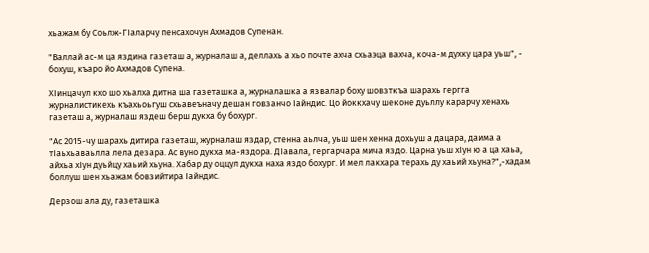хьажам бу Соьлж-ГIаларчу пенсахочун Ахмадов Супенан.

"Валлай ас-м ца яздина газеташ а, журналаш а, деллахь а хьо почте ахча схьаэца вахча, коча-м духку цара уьш", - бохуш, къаро йо Ахмадов Супена.

ХIинцачул кхо шо хьалха дитна ша газеташка а, журналашка а язвалар боху шовзткъа шарахь гергга журналистикехь къахьоьгуш схьавеъначу дешан говзанчо Iайндис. Цо йоккхачу шеконе дуьллу карарчу хенахь газеташ а, журналаш яздеш берш дукха бу бохург.

"Ас 2015-чу шарахь дитира газеташ, журналаш яздар, стенна аьлча, уьш шен хенна дохьуш а дацара, даима а тIаьхьаваьлла лела дезара. Ас вуно дукха ма-яздора. ДIавала, гергарчара мича яздо. Царна уьш хIун ю а ца хаьа, айхьа хIун дуьйцу хаьий хьуна. Хабар ду оццул дукха наха яздо бохург. И мел лакхара терахь ду хаьий хьуна?",-хадам боллуш шен хьажам бовзийтира Iайндис.

Дерзош ала ду, газеташка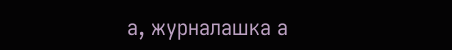а, журналашка а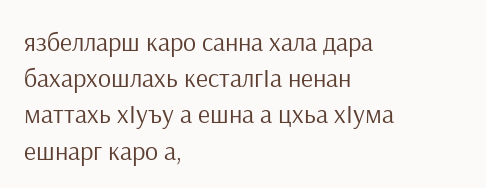язбелларш каро санна хала дара бахархошлахь кесталгIа ненан маттахь хIуъу а ешна а цхьа хIума ешнарг каро а,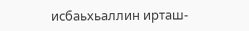исбаьхьаллин ирташ-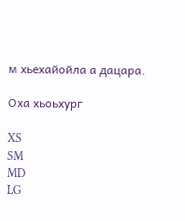м хьехайойла а дацара.

Оха хьоьхург

XS
SM
MD
LG